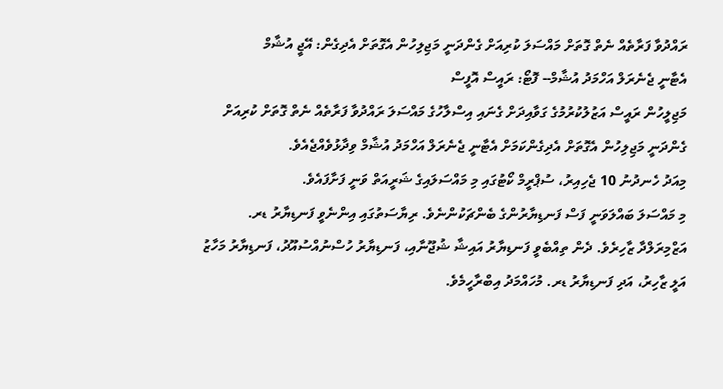ރައްދުވާ ފަރާތެއް ނެތް ގޮތަށް މައްސަލަ ކުރިއަށް ގެންދަނީ މަޖިލިހުން އެގޮތަށް އެދިގެން: އޭޖީ އުޝާމް
އެޓާނީ ޖެނެރަލް އަހްމަދު އުޝާމް-- ފޮޓޯ: ރައީސް އޮފީސް
މަޖިލީހުން ރައީސް އަޒުލުކުރުމުގެ ގަވާއިދަށް ގެނައި އިސްލާހުގެ މައްސަލަ ރައްދުވާ ފަރާތެއް ނެތް ގޮތަށް ކުރިއަށް ގެންދަނީ މަޖިލިހުން އެގޮތަށް އެދިގެންކަމަށް އެޓާނީ ޖެނެރަލް އަހްމަދު އުޝާމް ވިދާޅުވެއްޖެއެވެ.
މިއަދު ހެނދުނު 10 ޖެހިއިރު، ސުޕްރީމް ކޯޓުގައި މި މައްސަލައިގެ ޝަރީއަތް ވަނީ ފަށާފައެވެ.
މި މައްސަލަ ބައްލަވަނީ ފަސް ފަނޑިޔާރުންގެ ބެންޗަކުންނެވެ. ރިޔާސަތުގައި އިންނެވީ ފަނޑިޔާރު ޑރ. އަޒްމިރަލްދާ ޒާހިރެވެ. ދެން ތިއްބެވީ ފަނޑިޔާރު އައިޝާ ޝުޖޫނާއި، ފަނޑިޔާރު ހުސްނުއްސުއޫދު، ފަނޑިޔާރު މަހާޒު އަލީ ޒާހިރު، އަދި ފަނޑިޔާރު ޑރ. މުހައްމަދު އިބްރާހީމެވެ.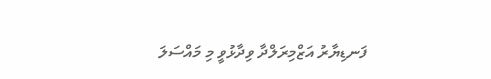ފަނޑިޔާރު އަޒްމިރަލްދާ ވިދާޅުވީ މި މައްސަލަ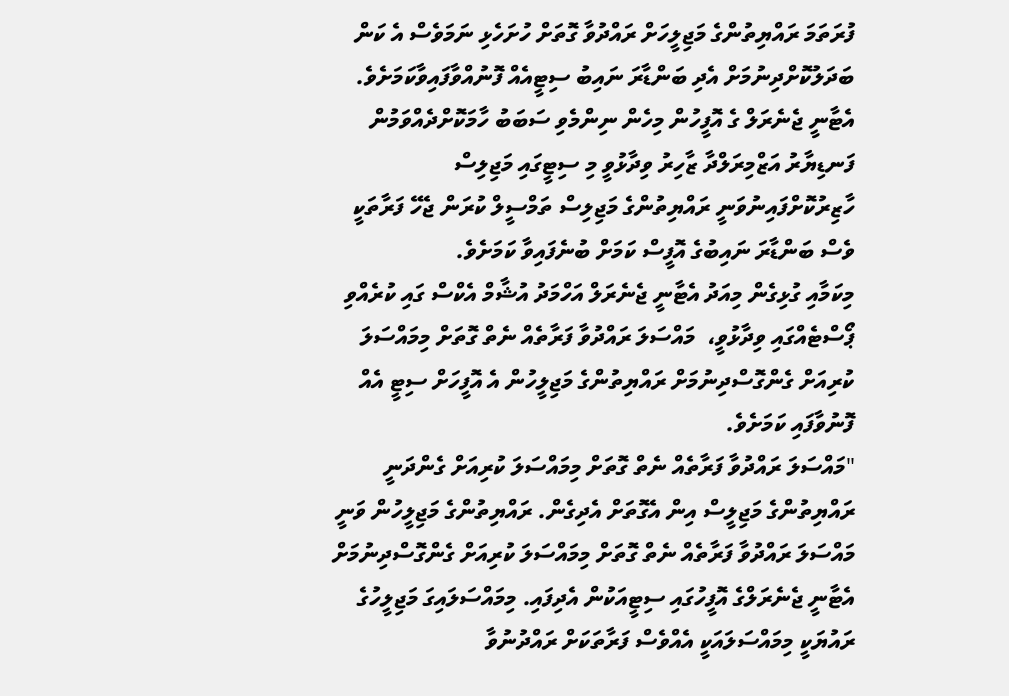ފުރަތަމަ ރައްޔިތުންގެ މަޖިލީހަށް ރައްދުވާ ގޮތަށް ހުށަހެޅި ނަމަވެސް އެ ކަން ބަދަލުކޮށްދިނުމަށް އެދި ބަންޑާރަ ނައިބު ސިޓީއެއް ފޮނުއްވާފައިވާކަމަށެވެ. އެޓާނީ ޖެނެރަލް ގެ އޮފީހުން މިހެން ނިންމެވި ސަބަބު ހާމަކޮށްދެއްވަމުން ފަނޑިޔާރު އަޒްމިރަލްދާ ޒާހިރު ވިދާޅުވީ މި ސިޓީގައި މަޖިލިސް ހާޒިރުކޮށްފައިނުވަނީ ރައްޔިތުންގެ މަޖިލިސް ތަމްސީލް ކުރަން ޖެހޭ ފަރާތަކީ ވެސް ބަންޑާރަ ނައިބުގެ އޮފީސް ކަމަށް ބުނެފައިވާ ކަމަށެވެ.
މިކަމާއި ގުޅިގެން މިއަދު އެޓާނީ ޖެނެރަލް އަހްމަދު އުޝާމް އެކްސް ގައި ކުރެއްވި ޕޯސްޓެއްގައި ވިދާޅުވީ،  މައްސަލަ ރައްދުވާ ފަރާތެއް ނެތް ގޮތަށް މިމައްސަލަ ކުރިއަށް ގެންގޮސްދިނުމަށް ރައްޔިތުންގެ މަޖިލީހުން އެ އޮފީހަށް ސިޓީ އެއް ފޮނުވާފައި ކަމަށެވެ.
"މައްސަލަ ރައްދުވާ ފަރާތެއް ނެތް ގޮތަށް މިމައްސަލަ ކުރިއަށް ގެންދަނީ ރައްޔިތުންގެ މަޖިލީސް އިން އެގޮތަށް އެދިގެން. ރައްޔިތުންގެ މަޖިލީހުން ވަނީ މައްސަލަ ރައްދުވާ ފަރާތެއް ނެތް ގޮތަށް މިމައްސަލަ ކުރިއަށް ގެންގޮސްދިނުމަށް އެޓާނީ ޖެނެރަލްގެ އޮފީހުގައި ސިޓީއަކުން އެދިފައި. މިމައްސަލައިގަ މަޖިލީހުގެ ރައުޔަކީ މިމައްސަލައަކީ އެއްވެސް ފަރާތަކަށް ރައްދުނުވާ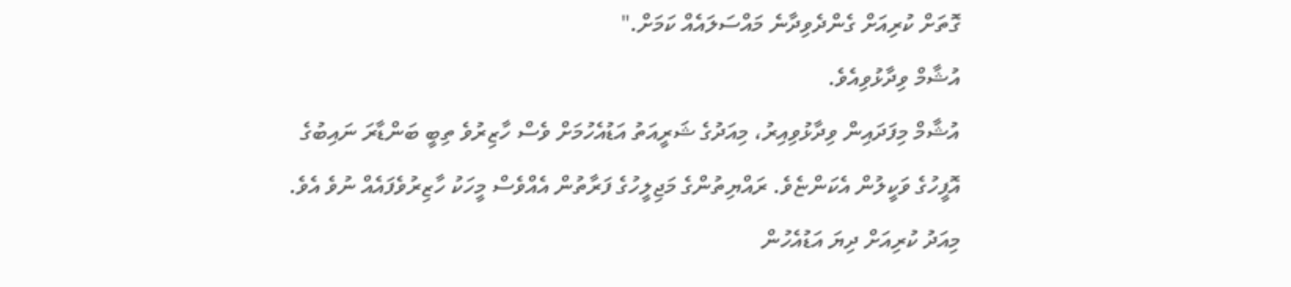ގޮތަށް ކުރިއަށް ގެންދެވިދާނެ މައްސަލައެއް ކަމަށް."
އުޝާމް ވިދާޅުވިއެވެ.
އުޝާމް މިފަދައިން ވިދާޅުވިއިރު، މިއަދުގެ ޝަރީއަތު އަޑުއެހުމަށް ވެސް ހާޒިރުވެ ތިބީ ބަންޑާރަ ނައިބުގެ އޮފީހުގެ ވަކީލުން އެކަންޏެވެ. ރައްޔިތުންގެ މަޖިލީހުގެ ފަރާތުން އެއްވެސް މީހަކު ހާޒިރުވެފައެއް ނުވެ އެވެ.
މިއަދު ކުރިއަށް ދިޔަ އަޑުއެހުން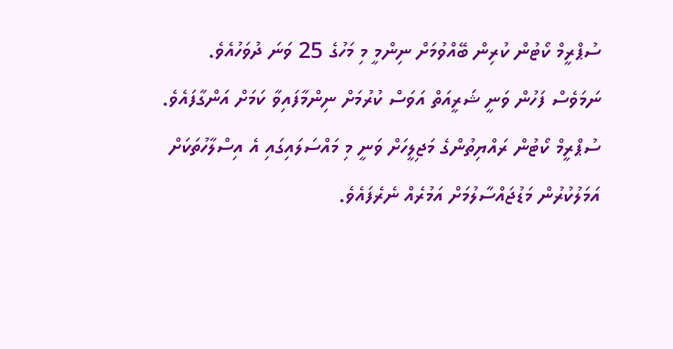ސުޕްރީމް ކޯޓުން ކުރިން ބޭއްވުމަށް ނިންމީ މި މަހުގެ 25 ވަނަ ދުވަހުއެވެ. ނަމަވެސް ފަހުން ވަނީ ޝަރީއަތް އަވަސް ކުރުމަށް ނިންމާފައިވާ ކަމަށް އަންގާފައެވެ.
ސުޕްރީމް ކޯޓުން ރައްޔިތުންގެ މަޖިލީހަށް ވަނީ މި މައްސަލައިގައި އެ އިސްލާހުތަކަށް އަމަލުކުރުން މަޑުޖައްސާލުމަށް އަމުރެއް ނެރެފައެވެ.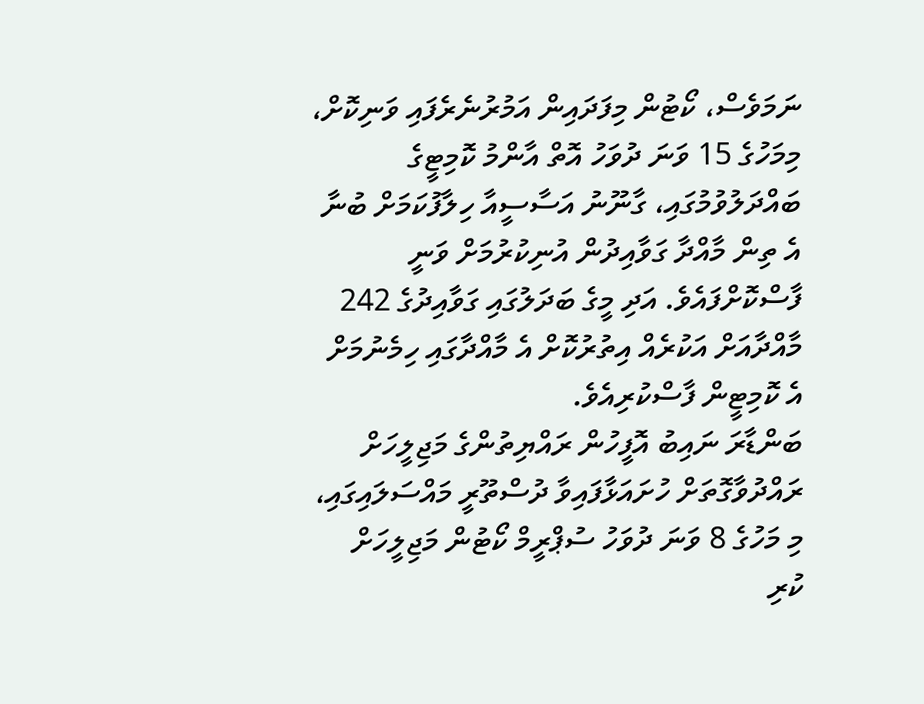ނަމަވެސް، ކޯޓުން މިފަދައިން އަމުރުނެރެފައި ވަނިކޮށް، މިމަހުގެ 15 ވަނަ ދުވަހު އޮތް އާންމު ކޮމިޓީގެ ބައްދަލުވުމުގައި، ގާނޫނު އަސާސީއާ ހިލާފުކަމަށް ބުނާ އެ ތިން މާއްދާ ގަވާއިދުން އުނިކުރުމަށް ވަނީ ފާސްކޮށްފައެވެ. އަދި މީގެ ބަދަލުގައި ގަވާއިދުގެ 242 މާއްދާއަށް އަކުރެއް އިތުރުކޮށް އެ މާއްދާގައި ހިމެނުމަށް އެ ކޮމިޓީން ފާސްކުރިއެވެ.
ބަންޑާރަ ނައިބު އޮފީހުން ރައްޔިތުންގެ މަޖިލީހަށް ރައްދުވާގޮތަށް ހުށައަޅާފައިވާ ދުސްތޫރީ މައްސަލައިގައި، މި މަހުގެ 8 ވަނަ ދުވަހު ސުޕްރީމް ކޯޓުން މަޖިލީހަށް ކުރި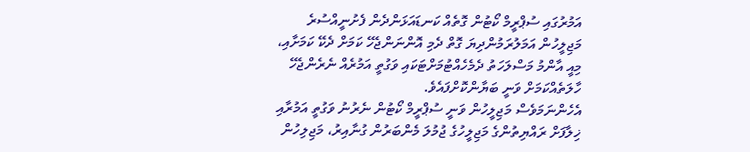އަމުރުގައި ސުޕްރީމް ކޯޓުން ގޮތެއް ކަނޑައަޅަންދެން ފެށުނީއްސުރެ މަޖިލީހުން އަމަލުރަމުންދިޔަ ގޮތް ދެމި އޮންނަންޖެހޭ ކަމަށް ދެކޭ ކަމަށާއި، މިއީ އާންމު މަސްލަހަތު ދެމެހެއްޓުމަށްޓަކައި ވަގުތީ އަމުރެއް ނެރެންޖެހޭ ހާލަތެއްކަމަށް ވަނީ ބަޔާންކޮށްފައެވެ.
އެހެންނަމަވެސް މަޖިލީހުން ވަނީ ސުޕްރީމް ކޯޓުން ނެރުނު ވަގުތީ އަމުރާއި ޚިލާފަށް ރައްޔިތުންގެ މަޖިލީހުގެ ޖުމުލަ މެންބަރުން ގުނާއިރު، މަޖިލިހުން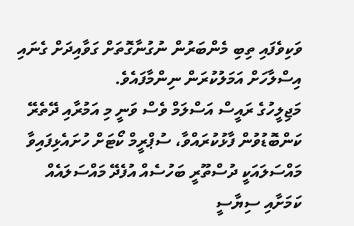ވަކިވެފައި ތިބި މެންބަރުން ނުގުނާގޮތަށް ގަވާއިދަށް ގެނައި އިސްލާހަށް އަމަލުކުރަން ނިންމާފައެވެ.
މަޖިލީހުގެ ރައީސް އަސްލަމް ވެސް ވަނީ މި އަމުރާއި ދޭތެރޭ ކަންބޮޑުވުން ފާޅުކުރައްވާ، ސުޕްރީމް ކޯޓަށް ހުށައެޅިފައިވާ މައްސަލައަކީ ދުސްތޫރީ ބަހުސެއް އުފެދޭ މައްސަލައެއް ކަމަށާއި ސިޔާސީ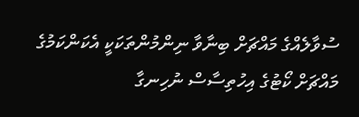ސުވާލެއްގެ މައްޗަށް ބިނާވާ ނިންމުންތަކަކީ އެކަންކަމުގެ މައްޗަށް ކޯޓުގެ އިހުތިސާސް ނުހިނގާ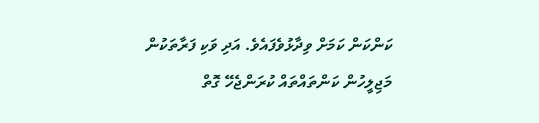ކަންކަން ކަމަށް ވިދާޅުވެފައެވެ. އަދި ވަކި ފަރާތަކުން މަޖިލީހުން ކަންތައްތައް ކުރަންޖެހޭ ގޮތް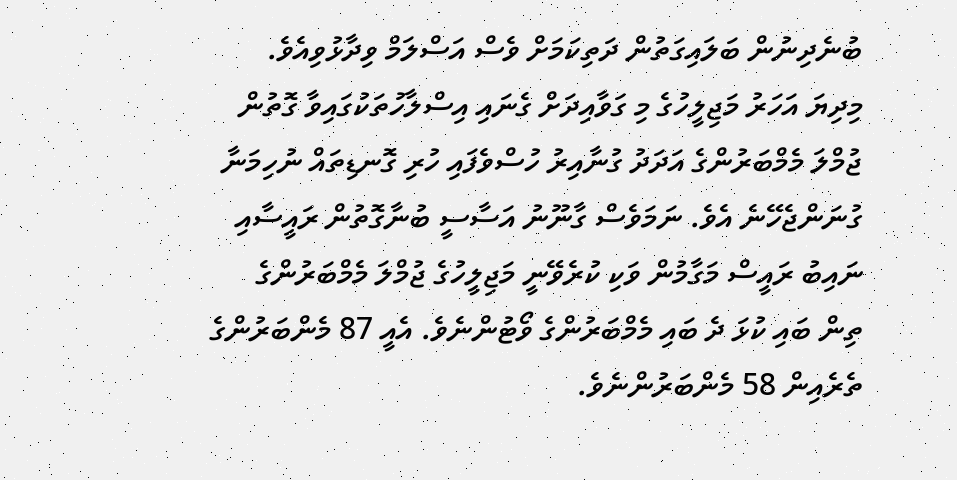ބުނެދިނުން ބަލައިގަތުން ދަތިކަމަށް ވެސް އަސްލަމް ވިދާޅުވިއެވެ.
މިދިޔަ އަހަރު މަޖިލީހުގެ މި ގަވާއިދަށް ގެނައި އިސްލާހުތަކުގައިވާ ގޮތުން ޖުމްލަ މެމްބަރުންގެ އަދަދު ގުނާއިރު ހުސްވެފައި ހުރި ގޮނޑިތައް ނުހިމަނާ ގުނަންޖެހޭނެ އެވެ. ނަމަވެސް ގާނޫނު އަސާސީ ބުނާގޮތުން ރައީސާއި ނައިބު ރައީސް މަގާމުން ވަކި ކުރެވޭނީ މަޖިލީހުގެ ޖުމްލަ މެމްބަރުންގެ ތިން ބައި ކުޅަ ދެ ބައި މެމްބަރުންގެ ވޯޓުންނެވެ. އެއީ 87 މެންބަރުންގެ ތެރެއިން 58 މެންބަރުންނެވެ.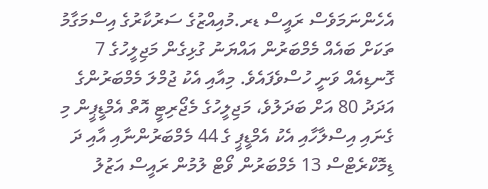އެހެންނަމަވެސް ރައީސް ޑރ.މުއިއްޒުގެ ސަރުކާރުގެ އިސްމަގާމު ތަކަށް ބައެއް މެމްބަރުން އައްޔަނު ގުޅިގެން މަޖިލީހުގެ 7 ގޮނޑިއެއް ވަނީ ހުސްވެފައެވެ. މިއާއި އެކު ޖުމްލަ މެމްބަރުންގެ އަދަދު 80 އަށް ބަދަލުވެ، މަޖިލީހުގެ މެޖޯރިޓީ އޮތް އެމްޑީޕީން މި ގެނައި އިސްލާހާއި އެކު އެމްޑީޕީ ގެ 44 މެމްބަރުންނާއި އާއި ދަ ޑިމޮކްރެޓްސް 13 މެމްބަރުން ވޯޓް ލުމުން ރައީސް އަޒުލު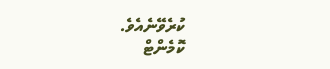ކުރެވޭނެއެވެ.
ކޮމެންޓް